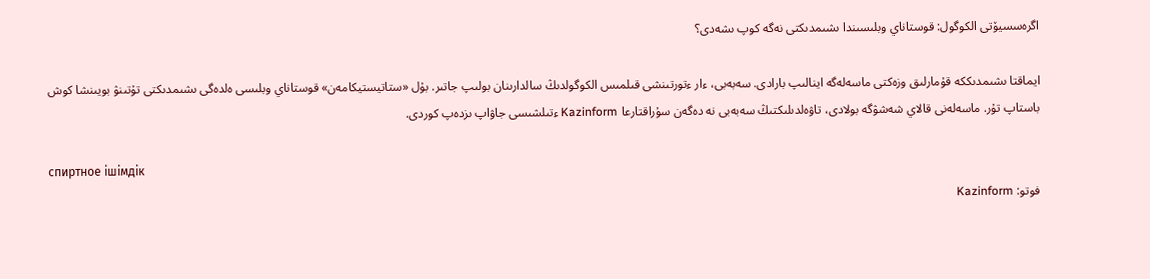اگرەسسيۆتى الكوگول: قوستاناي وبلىسىندا ىشىمدىكتى نەگە كوپ ىشەدى؟

ايماقتا ىشىمدىككە قۇمارلىق وزەكتى ماسەلەگە اينالىپ بارادى. سەبەبى، ءار ءتورتىنشى قىلمىس الكوگولدىڭ سالدارىنان بولىپ جاتىر. بۇل «ستاتيستيكامەن» قوستاناي وبلىسى ەلدەگى ىشىمدىكتى تۇتىنۋ بويىنشا كوش باستاپ تۇر. ماسەلەنى قالاي شەشۋگە بولادى، تاۋەلدىلىكتىڭ سەبەبى نە دەگەن سۇراقتارعا Kazinform ءتىلشىسى جاۋاپ ىزدەپ كوردى.

спиртное ішімдік
فوتو: Kazinform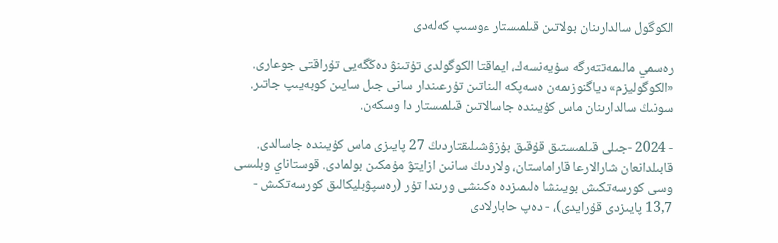الكوگول سالدارىنان بولاتىن قىلمىستار ءوسىپ كەلەدى

رەسمي مالىمەتتەرگە سۇيەنسەك، ايماقتا الكوگولدى تۇتىنۋ دەڭگەيى تۇراقتى جوعارى. «الكوگوليزم» دياگنوزىمەن ەسەپكە الىناتىن تۇرعىندار سانى جىل سايىن كوبەيىپ جاتىر. سونىڭ سالدارىنان ماس كۇيىندە جاسالاتىن قىلمىستار دا وسكەن.

- 2024 -جىلى قىلمىستىق قۇقىق بۇزۋشىلىقتاردىڭ 27 پايىزى ماس كۇيىندە جاسالدى. قابىلدانعان شارالارعا قاراماستان، ولاردىڭ سانىن ازايتۋ مۇمكىن بولمادى. قوستاناي وبلىسى وسى كورسەتكىش بويىنشا ەلىمىزدە ەكىنشى ورىندا تۇر (رەسپۋبليكالىق كورسەتكىش - 13,7 پايىزدى قۇرايدى)، - دەپ حابارلادى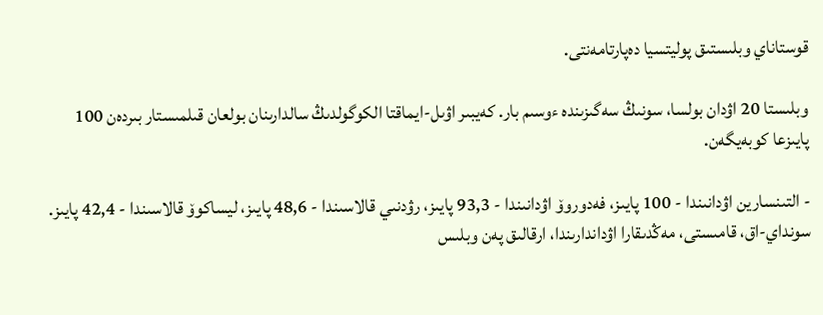قوستاناي وبلىستىق پوليتسيا دەپارتامەنتى.

وبلىستا 20 اۋدان بولسا، سونىڭ سەگىزىندە ءوسىم بار. كەيبىر اۋىل-ايماقتا الكوگولدىڭ سالدارىنان بولعان قىلمىستار بىردەن 100 پايىزعا كوبەيگەن.

- التىنسارين اۋدانىندا - 100 پايىز، فەدوروۆ اۋدانىندا - 93,3 پايىز، رۋدنىي قالاسىندا - 48,6 پايىز، ليساكوۆ قالاسىندا - 42,4 پايىز. سونداي-اق، قامىستى، مەڭدىقارا اۋداندارىندا، ارقالىق پەن وبلىس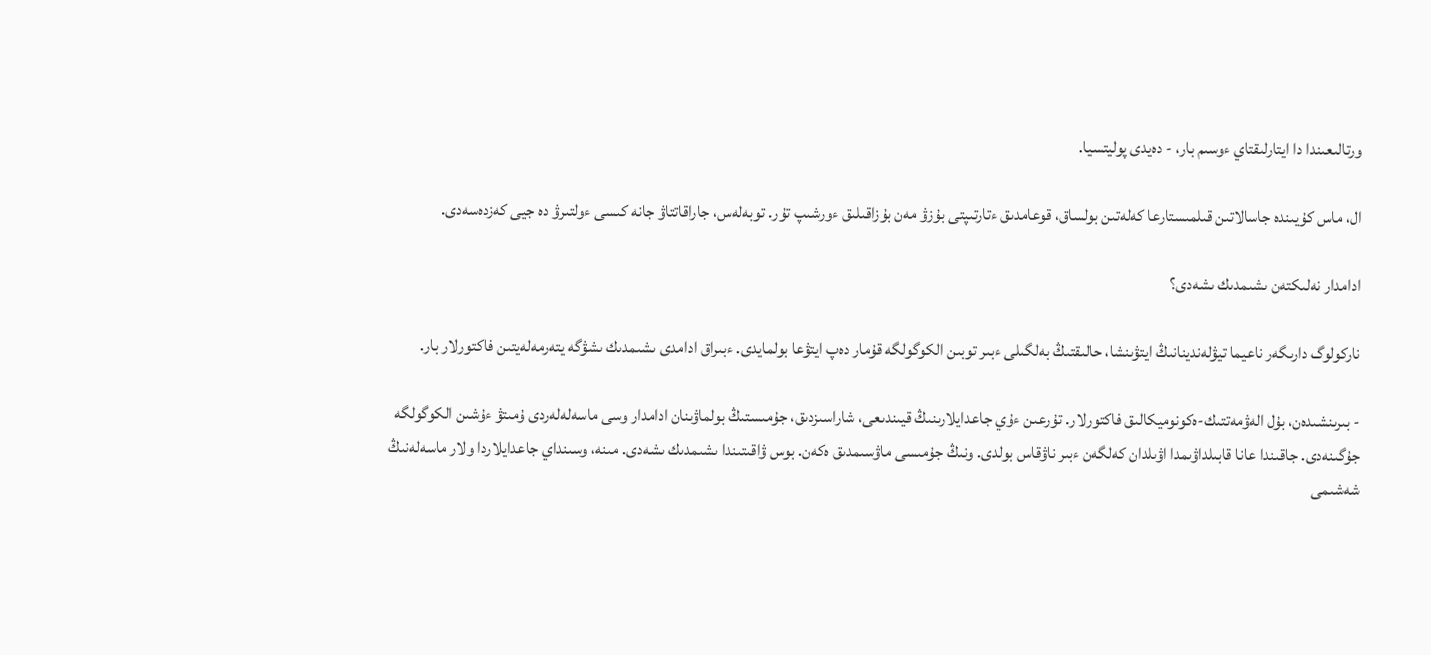ورتالىعىندا دا ايتارلىقتاي ءوسىم بار، - دەيدى پوليتسيا.

ال، ماس كۇيىندە جاسالاتىن قىلمىستارعا كەلەتىن بولساق، قوعامدىق ءتارتىپتى بۇزۋ مەن بۇزاقىلىق ءورشىپ تۇر. توبەلەس، جاراقاتتاۋ جانە كىسى ءولتىرۋ دە جيى كەزدەسەدى.

ادامدار نەلىكتەن ىشىمدىك ىشەدى؟

ناركولوگ دارىگەر ناعيما تيۋلەندينانىڭ ايتۋىنشا، حالىقتىڭ بەلگىلى ءبىر توبىن الكوگولگە قۇمار دەپ ايتۋعا بولمايدى. ءبىراق ادامدى ىشىمدىك ىشۋگە يتەرمەلەيتىن فاكتورلار بار.

- بىرىنشىدەن، بۇل الەۋمەتتىك-ەكونوميكالىق فاكتورلار. تۇرعىن ءۇي جاعدايلارىنىڭ قيىندىعى، شاراسىزدىق، جۇمىستىڭ بولماۋىنان ادامدار وسى ماسەلەلەردى ۇمىتۋ ءۇشىن الكوگولگە جۇگىنەدى. جاقىندا عانا قابىلداۋىمدا اۋىلدان كەلگەن ءبىر ناۋقاس بولدى. ونىڭ جۇمىسى ماۋسىمدىق ەكەن. بوس ۋاقىتىندا ىشىمدىك ىشەدى. مىنە، وسىنداي جاعدايلاردا ولار ماسەلەنىڭ شەشىمى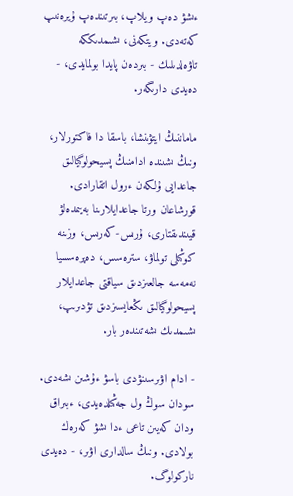ءىشۋ دەپ ويلاپ، بىرتىندەپ ۇيرەنىپ كەتەدى. ويتكەنى، ىشىمدىككە تاۋەلدىلىك - بىردەن پايدا بولمايدى، - دەيدى دارىگەر.

ماماننىڭ ايتۋىنشا، باسقا دا فاكتورلار، ونىڭ ىشىندە ادامنىڭ پسيحولوگيالىق جاعدايى ۇلكەن ءرول اتقارادى. قورشاعان ورتا جاعدايلارىنا بەيىمدەلۋ قيىندىقتارى، ۇرىس-كەرىس، وزىنە كوڭىلى تولماۋ، سترەسس، دەپرەسسيا نەمەسە جالعىزدىق سياقتى جاعدايلار پسيحولوگيالىق ىڭعايسىزدىق تۋدىرىپ، ىشىمدىك ىشەتىندەر بار.

- ادام اۋىرسىنۋدى باسۋ ءۇشىن ىشەدى. سودان سوڭ ول جەڭىلدەيدى، ءبىراق ودان كەيىن تاعى ءدا ىشۋ كەرەك بولادى. ونىڭ سالدارى اۋىر، - دەيدى ناركولوگ.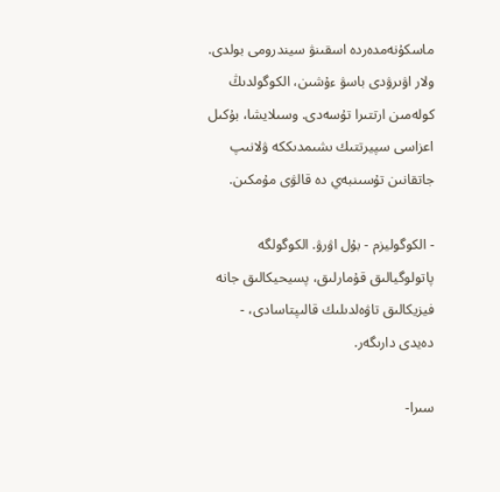ماسكۇنەمدەردە اسقىنۋ سيندرومى بولدى. ولار اۋىرۋدى باسۋ ءۇشىن، الكوگولدىڭ كولەمىن ارتتىرا تۇسەدى. وسىلايشا، بۇكىل اعزاسى سپيرتتىك ىشىمدىككە ۋلانىپ جاتقانىن تۇسىنبەي دە قالۋى مۇمكىن.

- الكوگوليزم - بۇل اۋرۋ. الكوگولگە پاتولوگيالىق قۇمارلىق، پسيحيكالىق جانە فيزيكالىق تاۋەلدىلىك قالىپتاسادى، - دەيدى دارىگەر.

سىرا-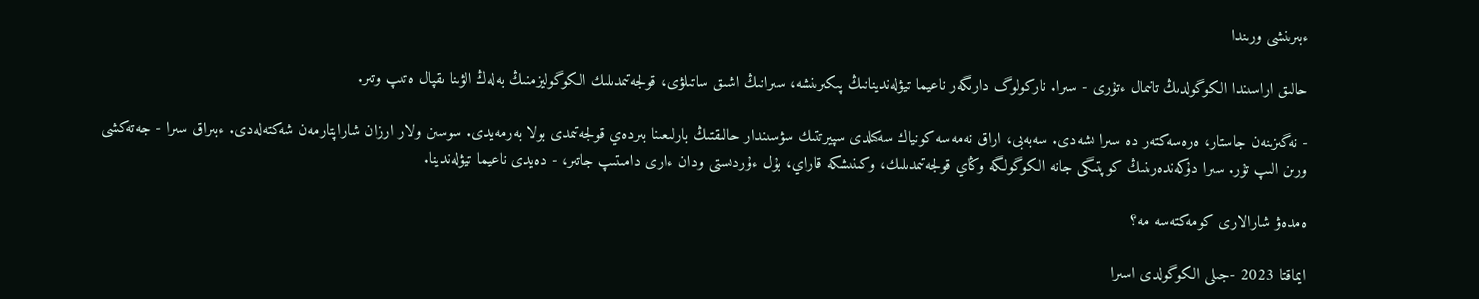ءبىرىنشى ورىندا

حالىق اراسىندا الكوگولدىڭ تانىمال ءتۇرى - سىرا. ناركولوگ دارىگەر ناعيما تيۋلەندينانىڭ پىكىرىنشە، سىرانىڭ اشىق ساتىلۋى، قولجەتىمدىلىك الكوگوليزمنىڭ بەلەڭ الۋىنا ىقپال ەتىپ وتىر.

- نەگىزىنەن جاستار، ەرەسەكتەر دە سىرا ىشەدى. سەبەبى، اراق نەمەسە كونياك سەكىلدى سپيرتتىك سۋسىندار حالىقتىڭ بارلىعىنا بىردەي قولجەتىمدى بولا بەرمەيدى. سوسىن ولار ارزان شاراپتارمەن شەكتەلەدى. ءبىراق سىرا - جەتەكشى ورىن الىپ تۇر. سىرا دۇكەندەرىنىڭ كوپتىگى جانە الكوگولگە وڭاي قولجەتىمدىلىك، وكىنىشكە قاراي، بۇل ءۇردىستى ودان ءارى دامىتىپ جاتىر، - دەيدى ناعيما تيۋلەندينا.

ەمدەۋ شارالارى كومەكتەسە مە؟

ايماقتا 2023 -جىلى الكوگولدى اسىرا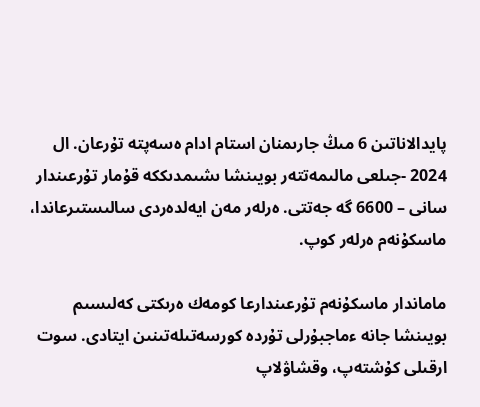پايدالاناتىن 6 مىڭ جارىمنان استام ادام ەسەپتە تۇرعان. ال 2024 -جىلعى مالىمەتتەر بويىنشا ىشىمدىككە قۇمار تۇرعىندار سانى – 6600 گە جەتتى. ەرلەر مەن ايەلدەردى سالىستىرعاندا، ماسكۇنەم ەرلەر كوپ.

ماماندار ماسكۇنەم تۇرعىندارعا كومەك ەرىكتى كەلىسىم بويىنشا جانە ءماجبۇرلى تۇردە كورسەتىلەتىنىن ايتادى. سوت ارقىلى كۇشتەپ، وقشاۋلاپ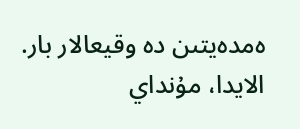ەمدەيتىن دە وقيعالار بار. الايدا، مۇنداي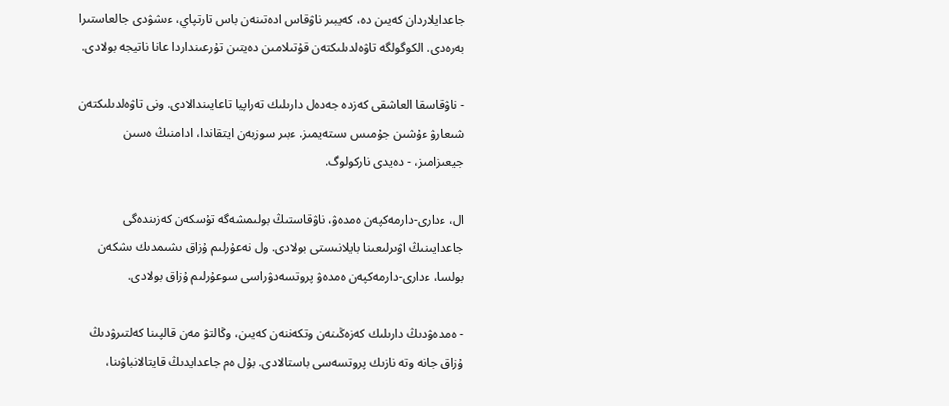جاعدايلاردان كەيىن دە، كەيبىر ناۋقاس ادەتىنەن باس تارتپاي، ءىشۋدى جالعاستىرا بەرەدى. الكوگولگە تاۋەلدىلىكتەن قۇتىلامىن دەيتىن تۇرعىنداردا عانا ناتيجە بولادى.

- ناۋقاسقا العاشقى كەزدە جەدەل دارىلىك تەراپيا تاعايىندالادى. ونى تاۋەلدىلىكتەن شىعارۋ ءۇشىن جۇمىس ىستەيمىز. ءبىر سوزبەن ايتقاندا، ادامنىڭ ەسىن جيعىزامىز، - دەيدى ناركولوگ.

ال، ءدارى-دارمەكپەن ەمدەۋ، ناۋقاستىڭ بولىمشەگە تۇسكەن كەزىندەگى جاعدايىنىڭ اۋىرلىعىنا بايلانىستى بولادى. ول نەعۇرلىم ۇزاق ىشىمدىك ىشكەن بولسا، ءدارى-دارمەكپەن ەمدەۋ پروتسەدۋراسى سوعۇرلىم ۇزاق بولادى.

- ەمدەۋدىڭ دارىلىك كەزەڭىنەن وتكەننەن كەيىن، وڭالتۋ مەن قالپىنا كەلتىرۋدىڭ ۇزاق جانە وتە نازىك پروتسەسى باستالادى. بۇل ەم جاعدايدىڭ قايتالانباۋىنا،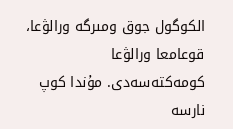الكوگول جوق ومىرگە ورالۋعا، قوعامعا ورالۋعا كومەكتەسەدى. مۇندا كوپ نارسە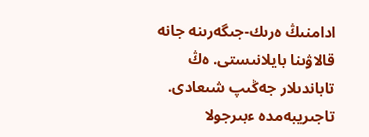ادامنىڭ ەرىك-جىگەرىنە جانە قالاۋىنا بايلانىستى. ەڭ تاباندىلار جەڭىپ شىعادى. تاجىريبەمدە ءبىرجولا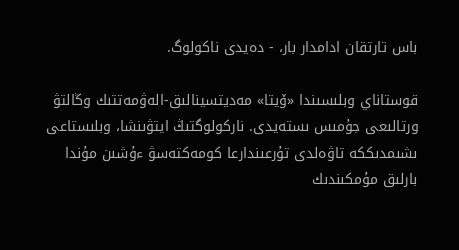باس تارتقان ادامدار بار، - دەيدى ناكولوگ.

قوستاناي وبلىسىندا «ۆيتا» مەديتسينالىق-الەۋمەتتىك وڭالتۋ ورتالىعى جۇمىس ىستەيدى. ناركولوگتىڭ ايتۋىنشا، وبلىستاعى ىشىمدىككە تاۋەلدى تۇرعىندارعا كومەكتەسۋ ءۇشىن مۇندا بارلىق مۇمكىندىك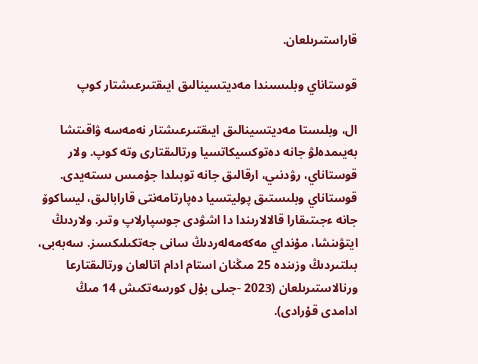قاراستىرىلعان.

قوستاناي وبلىسىندا مەديتسينالىق ايىقتىرعىشتار كوپ

ال، وبلىستا مەديتسينالىق ايىقتىرعىشتار نەمەسە ۋاقىتشا بەيىمدەلۋ جانە دەتوكسيكاتسيا ورتالىقتارى وتە كوپ. ولار قوستاناي، رۋدنىي، ارقالىق جانە توبىلدا جۇمىس ىستەيدى. قوستاناي وبلىستىق پوليتسيا دەپارتامەنتى قارابالىق، ليساكوۆ جانە ءجىتىقارا قالالارىندا دا اشۋدى جوسپارلاپ وتىر. ولاردىڭ ايتۋىنشا، مۇنداي مەكەمەلەردىڭ سانى جەتكىلىكسىز. سەبەبى، بىلتىردىڭ وزىندە 25 مىڭنان استام ادام اتالعان ورتالىقتارعا ورنالاستىرىلعان (2023 -جىلى بۇل كورسەتكىش 14 مىڭ ادامدى قۇرادى).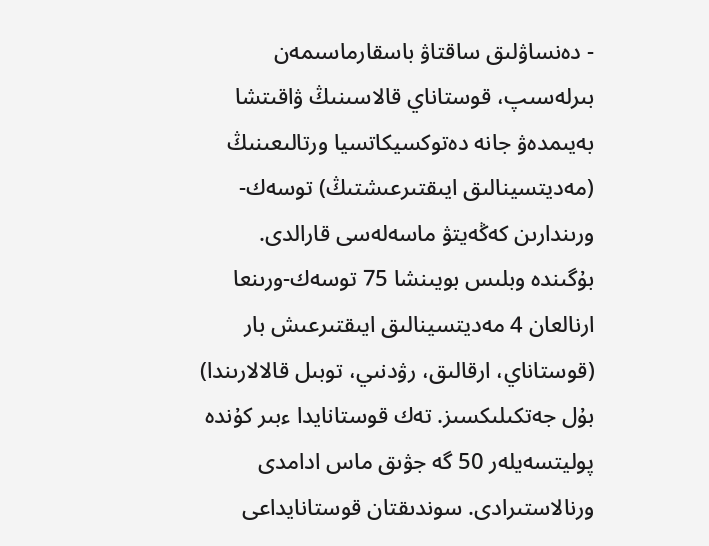- دەنساۋلىق ساقتاۋ باسقارماسىمەن بىرلەسىپ، قوستاناي قالاسىنىڭ ۋاقىتشا بەيىمدەۋ جانە دەتوكسيكاتسيا ورتالىعىنىڭ (مەديتسينالىق ايىقتىرعىشتىڭ) توسەك-ورىندارىن كەڭەيتۋ ماسەلەسى قارالدى. بۇگىندە وبلىس بويىنشا 75 توسەك-ورىنعا ارنالعان 4 مەديتسينالىق ايىقتىرعىش بار (قوستاناي، ارقالىق، رۋدنىي، توبىل قالالارىندا) بۇل جەتكىلىكسىز. تەك قوستانايدا ءبىر كۇندە پوليتسەيلەر 50 گە جۋىق ماس ادامدى ورنالاستىرادى. سوندىقتان قوستانايداعى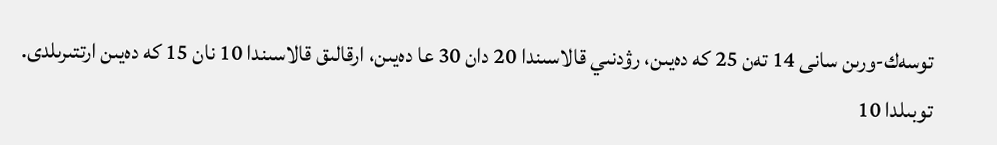توسەك-ورىن سانى 14 تەن 25 كە دەيىن، رۋدنىي قالاسىندا 20 دان 30 عا دەيىن، ارقالىق قالاسىندا 10 نان 15 كە دەيىن ارتتىرىلدى. توبىلدا 10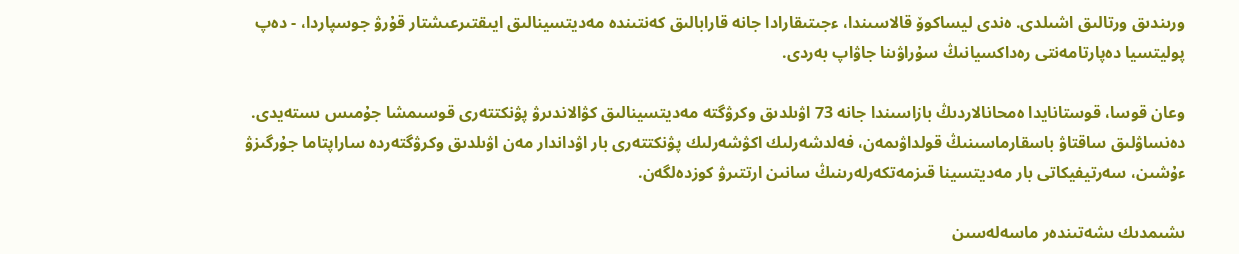ورىندىق ورتالىق اشىلدى. ەندى ليساكوۆ قالاسىندا، ءجىتىقارادا جانە قارابالىق كەنتىندە مەديتسينالىق ايىقتىرعىشتار قۇرۋ جوسپاردا، - دەپ پوليتسيا دەپارتامەنتى رەداكسيانىڭ سۇراۋىنا جاۋاپ بەردى.

وعان قوسا، قوستانايدا ەمحانالاردىڭ بازاسىندا جانە 73 اۋىلدىق وكرۋگتە مەديتسينالىق كۋالاندىرۋ پۋنكتتەرى قوسىمشا جۇمىس ىستەيدى. دەنساۋلىق ساقتاۋ باسقارماسىنىڭ قولداۋىمەن، فەلدشەرلىك اكۋشەرلىك پۋنكتتەرى بار اۋداندار مەن اۋىلدىق وكرۋگتەردە ساراپتاما جۇرگىزۋ ءۇشىن، سەرتيفيكاتى بار مەديتسينا قىزمەتكەرلەرىنىڭ سانىن ارتتىرۋ كوزدەلگەن.

ىشىمدىك ىشەتىندەر ماسەلەسىن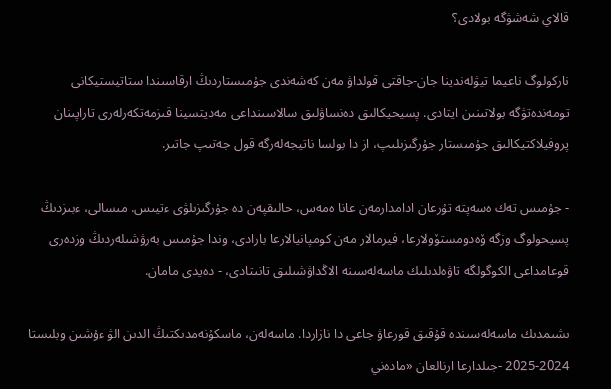قالاي شەشۋگە بولادى؟

ناركولوگ ناعيما تيۋلەندينا جان-جاقتى قولداۋ مەن كەشەندى جۇمىستاردىڭ ارقاسىندا ستاتيستيكانى تومەندەتۋگە بولاتىنىن ايتادى. پسيحيكالىق دەنساۋلىق سالاسىنداعى مەديتسينا قىزمەتكەرلەرى تاراپىنان پروفيلاكتيكالىق جۇمىستار جۇرگىزىلىپ، از دا بولسا ناتيجەلەرگە قول جەتىپ جاتىر.

- جۇمىس تەك ەسەپتە تۇرعان ادامدارمەن عانا ەمەس، حالىقپەن دە جۇرگىزىلۋى ءتيىس. مىسالى، ءبىزدىڭ پسيحولوگ وزگە ۆەدومستۆولارعا، فيرمالار مەن كومپانيالارعا بارادى، وندا جۇمىس بەرۋشىلەردىڭ وزدەرى قوعامداعى الكوگولگە تاۋەلدىلىك ماسەلەسىنە الاڭداۋشىلىق تانىتادى، - دەيدى مامان.

ىشىمدىك ماسەلەسىندە قۇقىق قورعاۋ جاعى دا نازاردا. ماسەلەن، ماسكۇنەمدىكتىڭ الدىن الۋ ءۇشىن وبلىستا 2024-2025 -جىلدارعا ارنالعان «مادەني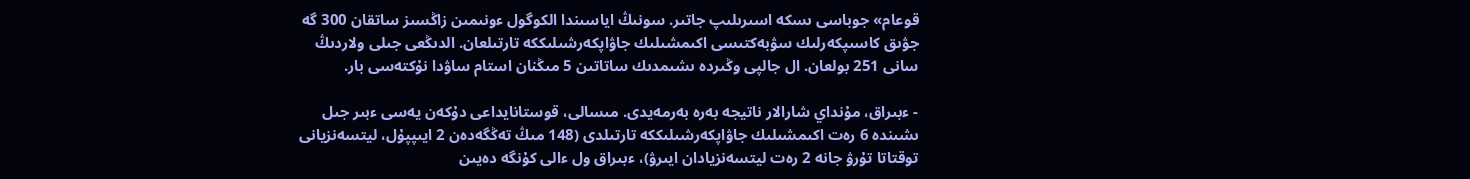قوعام» جوباسى ىسكە اسىرىلىپ جاتىر. سونىڭ اياسىندا الكوگول ءونىمىن زاڭسىز ساتقان 300 گە جۋىق كاسىپكەرلىك سۋبەكتىسى اكىمشىلىك جاۋاپكەرشىلىككە تارتىلعان. الدىڭعى جىلى ولاردىڭ سانى 251 بولعان. ال جالپى وڭىردە ىشىمدىك ساتاتىن 5 مىڭنان استام ساۋدا نۇكتەسى بار.

- ءبىراق، مۇنداي شارالار ناتيجە بەرە بەرمەيدى. مىسالى، قوستانايداعى دۇكەن يەسى ءبىر جىل ىشىندە 6 رەت اكىمشىلىك جاۋاپكەرشىلىككە تارتىلدى (148 مىڭ تەڭگەدەن 2 ايىپپۇل، ليتسەنزيانى توقتاتا تۇرۋ جانە 2 رەت ليتسەنزيادان ايىرۋ)، ءبىراق ول ءالى كۇنگە دەيىن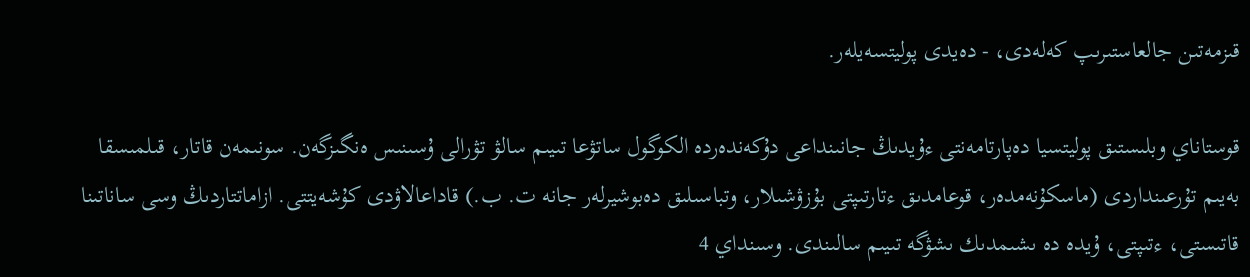قىزمەتىن جالعاستىرىپ كەلەدى، - دەيدى پوليتسەيلەر.

قوستاناي وبلىستىق پوليتسيا دەپارتامەنتى ءۇيدىڭ جانىنداعى دۇكەندەردە الكوگول ساتۋعا تىيىم سالۋ تۋرالى ۇسىنىس ەنگىزگەن. سونىمەن قاتار، قىلمىسقا بەيىم تۇرعىنداردى (ماسكۇنەمدەر، قوعامدىق ءتارتىپتى بۇزۋشىلار، وتباسىلىق دەبوشيرلەر جانە ت. ب.) قاداعالاۋدى كۇشەيتتى. ازاماتتاردىڭ وسى ساناتىنا قاتىستى، ءتىپتى، ۇيدە دە ىشىمدىك ىشۋگە تىيىم سالىندى. وسىنداي 4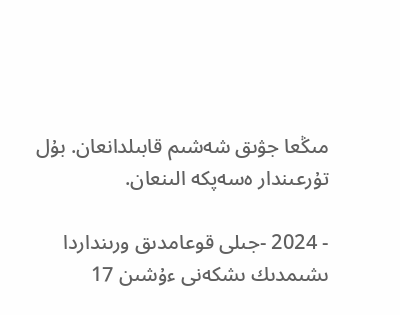مىڭعا جۋىق شەشىم قابىلدانعان. بۇل تۇرعىندار ەسەپكە الىنعان.

- 2024 -جىلى قوعامدىق ورىنداردا ىشىمدىك ىشكەنى ءۇشىن 17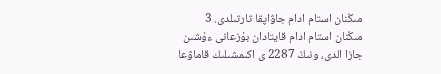مىڭنان استام ادام جاۋاپقا تارتىلدى. 3 مىڭنان استام ادام قايتادان بۇزعانى ءۇشىن جازا الدى، ونىڭ 2287 ى اكىمشىلىك قاماۋعا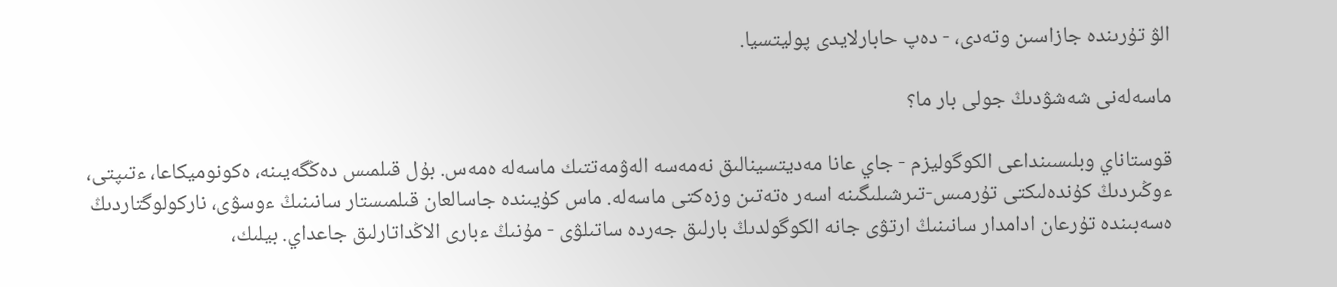الۋ تۇرىندە جازاسىن وتەدى، - دەپ حابارلايدى پوليتسيا.

ماسەلەنى شەشۋدىڭ جولى بار ما؟

قوستاناي وبلىسىنداعى الكوگوليزم - جاي عانا مەديتسينالىق نەمەسە الەۋمەتتىك ماسەلە ەمەس. بۇل قىلمىس دەڭگەيىنە، ەكونوميكاعا، ءتىپتى، ءوڭىردىڭ كۇندەلىكتى تۇرمىس-تىرشىلىگىنە اسەر ەتەتىن وزەكتى ماسەلە. ماس كۇيىندە جاسالعان قىلمىستار سانىنىڭ ءوسۋى، ناركولوگتاردىڭ ەسەبىندە تۇرعان ادامدار سانىنىڭ ارتۋى جانە الكوگولدىڭ بارلىق جەردە ساتىلۋى - مۇنىڭ ءبارى الاڭداتارلىق جاعداي. بيلىك،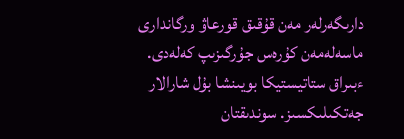دارىگەرلەر مەن قۇقىق قورعاۋ ورگاندارى ماسەلەمەن كۇرەس جۇرگىزىپ كەلەدى. ءبىراق ستاتيستيكا بويىنشا بۇل شارالار جەتكىلىكسىز. سوندىقتان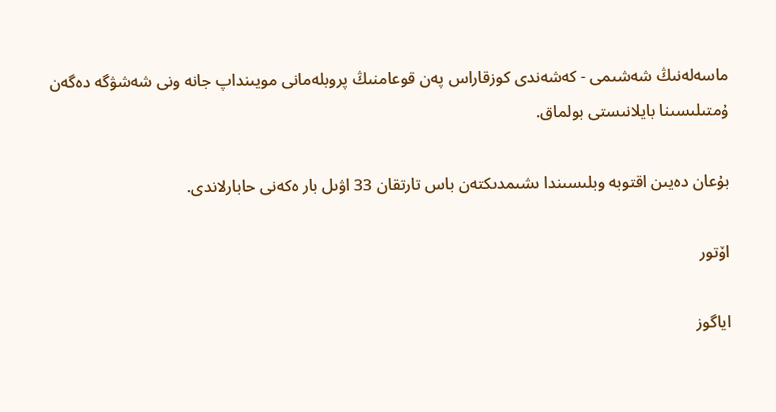ماسەلەنىڭ شەشىمى - كەشەندى كوزقاراس پەن قوعامنىڭ پروبلەمانى مويىنداپ جانە ونى شەشۋگە دەگەن ۇمتىلىسىنا بايلانىستى بولماق.

بۇعان دەيىن اقتوبە وبلىسىندا ىشىمدىكتەن باس تارتقان 33 اۋىل بار ەكەنى حابارلاندى.

اۆتور

اياگوز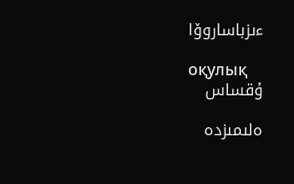ءىزباساروۆا

оқулық
ۇقساس

ەلىمىزدە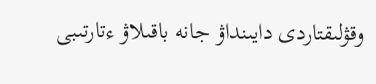وقۋلىقتاردى دايىنداۋ جانە باقىلاۋ ءتارتىبى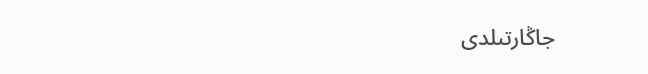جاڭارتىلدى